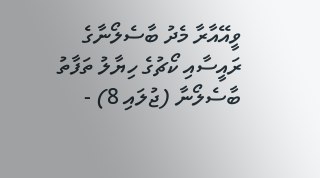ވީއޭއާރާ މެދު ބާސެލޯނާގެ ރައީސާއި ކޯޗުގެ ހިޔާލު ތަފާތު
ބާސެލޯނާ (ޖުލައި 8) -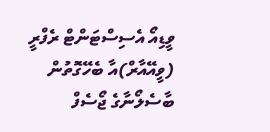ވީޑިއޯ އެސިސްޓަންޓް ރެފްރީ (ވީއޭއާރް)އާ ބެހޭގޮތުން ބާސެލޯނާގެ ޖޯސެފް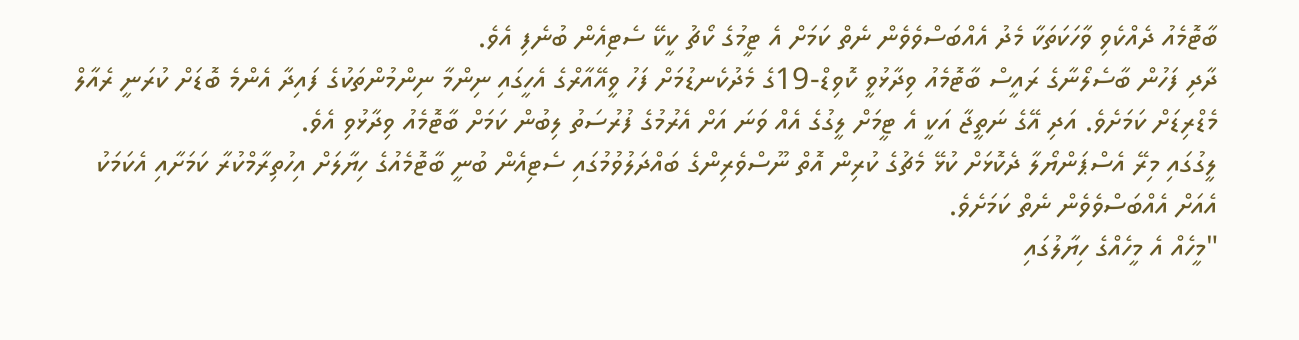ބާޓޮމެއު ދެއްކެވި ވާހަކަތަކާ މެދު އެއްބަސްވެވެން ނެތް ކަމަށް އެ ޓީމުގެ ކޯޗު ކީކޭ ސެޓިއެން ބުނެފި އެވެ.
ދާދި ފަހުން ބާސެލޯނާގެ ރައީސް ބާޓޮމެއު ވިދާޅުވީ ކޮވިޑް-19ގެ މެދުކެނޑުމަށް ފަހު ވީއޭއާރްގެ އެހީގައި ނިންމާ ނިންމުންތަކުގެ ފައިދާ އެންމެ ބޮޑަށް ކުރަނީ ރެއާލް މެޑްރިޑަށް ކަމަށެވެ. އަދި އޭގެ ނަތީޖާ އަކީ އެ ޓީމަށް ލީގުގެ އެއް ވަނަ އަށް އެރުމުގެ ފުރުސަތު ލިބުން ކަމަށް ބާޓޮމެއު ވިދާޅުވި އެވެ.
ލީގުގައި މިރޭ އެސްޕަންޔޯލާ ދެކޮޅަށް ކުޅޭ މެޗުގެ ކުރިން އޮތް ނޫސްވެރިންގެ ބައްދަލުވުމުގައި ސެޓިއެން ބުނީ ބާޓޮމެއުގެ ހިޔާލަށް އިހުތިރާމްކުރާ ކަމަށާއި އެކަމަކު އެއަށް އެއްބަސްވެވެން ނެތް ކަމަށެވެ.
"މީހެއް އެ މީހެއްގެ ހިޔާލުގައި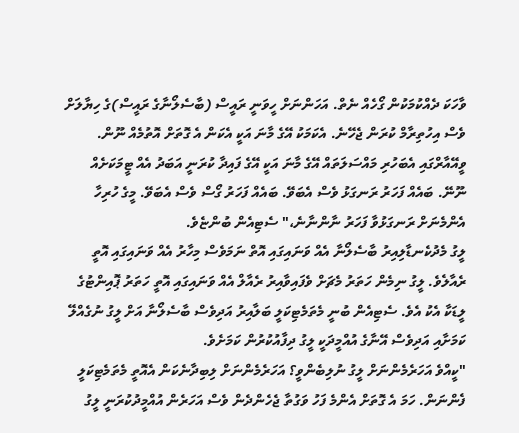ވާހަކަ ދެއްކުމަކުން ގޯހެއް ނެތް. އަހަންނަށް ހީވަނީ ރައީސް (ބާސެލޯނާގެ ރައީސް)ގެ ހިޔާލަށް ވެސް އިހުތިރާމް ކުރަން ޖެހޭނެ. އެކަމަކު އޭގެ މާނަ އަކީ އެކަން އެ ގޮތަށް އޮތުމެއް ނޫން. ވީއޭއާރްގައި އެބަހުރި މައްސަލަތައް އޭގެ މާނަ އަކީ އޭގެ ފައިދާ ކުރަނީ އަބަދު އެއް ޓީމަކަށެއް ނޫނޭ. ބައެއް ފަހަރު ރަނގަޅު ވެސް އެބަވޭ. ބައެއް ފަހަރު ގޯސް ވެސް އެބަވޭ. މީގެ ހުރިހާ އެންމެނަށް ރަނގަޅުވާ ފަހަރު ނާންނާނެ،" ސެޓިއެން ބުންޏެވެ.
ލީގު މެދުކެނޑާލިއިރު ބާސެލޯނާ އެއް ވަނައިގައި އޮތް ނަމަވެސް މިހާރު އެއް ވަނައިގައި އޮތީ ރެއާލެވެ. ލީގު ނިމެން ހަތަރު މެޗަށް ވެފައިވާއިރު ރެއާލް އެއް ވަނައިގައި އޮތީ ހަތަރު ޕޮއިންޓުގެ ލީޑަކާ އެކު އެވެ. ސެޓިއެން ބުނީ މެތަމެޓިކަލީ ބަލާއިރު އަދިވެސް ބާސެލޯނާ އަށް ލީގު ނުގެއްލޭ ކަމަށާއި އަދިވެސް އޭނާގެ އުއްމީދަކީ ލީގު ދިފާއުކުރުން ކަމަށެވެ.
"ކީއްވެ އަހަރެމެންނަށް ލީގު ނުލިބެންވީ؟ އަހަރެމެންނަށް ލިބިދާނެކަން އެއޮތީ މެތަމެޓިކަލީ ފެންނަން. ހަމަ އެ ގޮތަށް އެންމެ ފަހު ވަގުތާ ޖެހެންދެން ވެސް އަހަރެން އުއްމީދުކުރަނީ ލީގު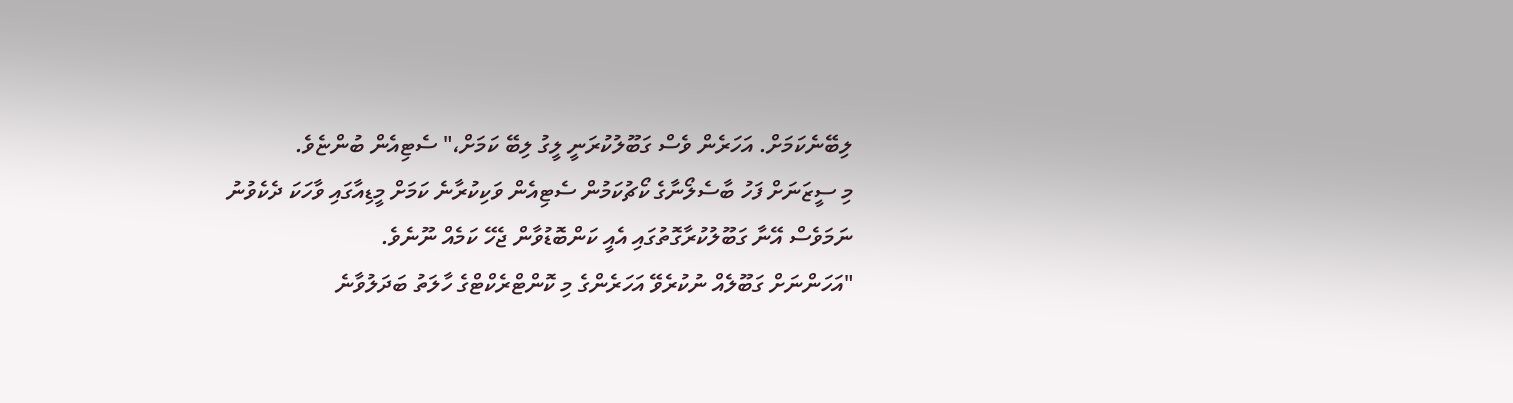ލިބޭނެކަމަށް. އަހަރެން ވެސް ގަބޫލުކުރަނީ ލީގު ލިބޭ ކަމަށް،" ސެޓިއެން ބުންޏެވެ.
މި ސީޒަނަށް ފަހު ބާސެލޯނާގެ ކޯޗުކަމުން ސެޓިއެން ވަކިކުރާނެ ކަމަށް މީޑިއާގައި ވާހަކަ ދެކެވުނު ނަމަވެސް އޭނާ ގަބޫލުކުރާގޮތުގައި އެއީ ކަންބޮޑުވާން ޖެހޭ ކަމެއް ނޫނެވެ.
"އަހަންނަށް ގަބޫލެއް ނުކުރެވޭ އަހަރެންގެ މި ކޮންޓްރެކްޓްގެ ހާލަތު ބަދަލުވާނެ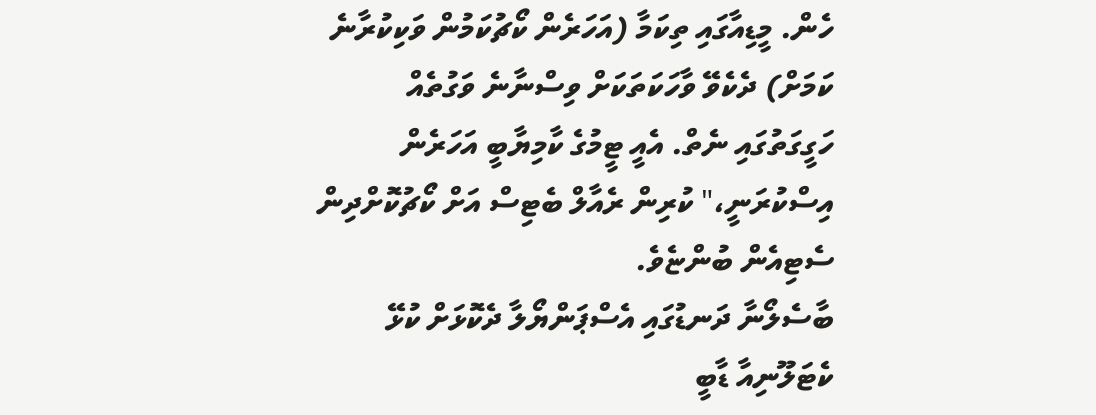ހެން. މީޑިއާގައި ތިކަމާ (އަހަރެން ކޯޗުކަމުން ވަކިކުރާނެ ކަމަށް) ދެކެވޭ ވާހަކަތަކަށް ވިސްނާނެ ވަގުތެއް ހަގީގަތުގައި ނެތް. އެއީ ޓީމުގެ ކާމިޔާބީ އަހަރެން އިސްކުރަނީ،" ކުރިން ރެއާލް ބެޓިސް އަށް ކޯޗުކޮށްދިން ސެޓިއެން ބުންޏެވެ.
ބާސެލޯނާ ދަނޑުގައި އެސްޕަންޔޯލާ ދެކޮޅަށް ކުޅޭ ކެޓަލޫނިއާ ޑާބީ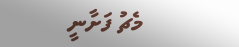މެޗު ފަށާނީ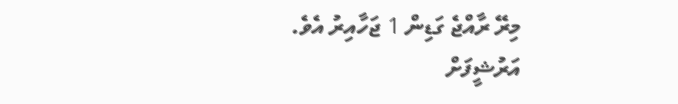މިރޭ ރާއްޖެ ގަޑިން 1 ޖަހާއިރު އެވެ.
އަރުޝީފަށް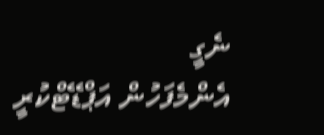ނެގީ
އެންމެފަހުން އަޕްޑޭޓްކުރީ